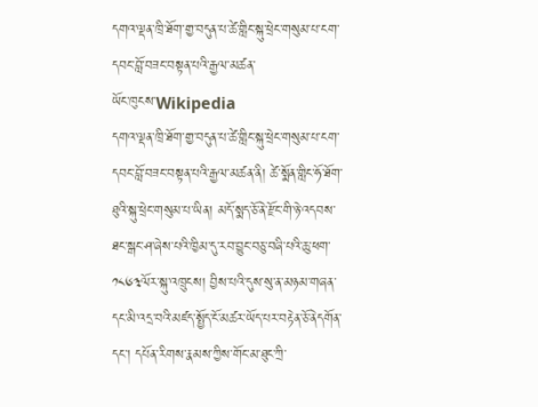དགའ་ལྡན་ཁྲི་ཐོག་གྱ་བདུན་པ་ཚེ་གླིང་སྐུ་ཕྲེང་གསུམ་པ་ངག་དབང་བློ་བཟང་བསྟན་པའི་རྒྱལ་མཚན་
ཡོང་ཁུངས་Wikipedia
དགའ་ལྡན་ཁྲི་ཐོག་གྱ་བདུན་པ་ཚེ་གླིང་སྐུ་ཕྲེང་གསུམ་པ་ངག་དབང་བློ་བཟང་བསྟན་པའི་རྒྱལ་མཚན་ནི། ཚེ་སྨོན་གླིང་ཧོ་ཐོག་ཐུའི་སྐུ་ཕྲེང་གསུམ་པ་ཡིན། མདོ་སྨད་ཅོ་ནེ་རྫོང་གི་ཉེ་འདབས་ཐང་སྒང་ཤ་ཞེས་པའི་ཁྱིམ་དུ་རབ་བྱུང་བཅུ་བཞི་པའི་ཆུ་ཕག་༡༨༦༣ལོར་སྐུ་འཁྲུངས། བྱིས་པའི་དུས་སུ་ན་མཉམ་གཞན་དང་མི་འདྲ་བའི་མཛད་སྤྱོད་ངོ་མཚར་ཡོད་པར་བརྟེན་ཅོ་ནེདགོན་དང་། དཔོན་རིགས་རྣམས་ཀྱིས་གོང་མ་ཐུང་ཀྲི་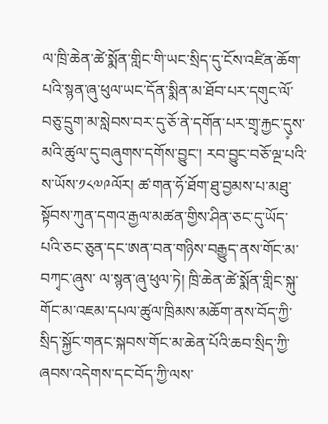ལ་ཁྲི་ཆེན་ཚེ་སྨོན་གླིང་གི་ཡང་སྲིད་དུ་ངོས་འཛིན་ཆོག་པའི་སྙན་ཞུ་ཕུལ་ཡང་དོན་སྨིན་མ་ཐོབ་པར་དགུང་ལོ་བཅུ་དྲུག་མ་སླེབས་བར་དུ་ཅོ་ནེ་དགོན་པར་གྲྭ་རྐྱང་དུ༷ས་མའི་ཚུལ་དུ་བཞུགས་དགོས་བྱུང་། རབ་བྱུང་བཅོ་ལྔ་པའི་ས་ཡོས་༡༨༧༩ལོར། ཚ་གན་ཧོ་ཐོག་ཐུ་བྱམས་པ་མཐུ་སྟོབས་ཀུན་དགའ་རྒྱལ་མཚན་གྱིས་ཤིན་ཅང་དུ་ཡོད་པའི་ཅང་ཅུན་དང་ཨན་བན་གཉིས་བརྒྱུད་ནས་གོང་མ་བཀྭང་ཞུས་ ལ་སྙན་ཞུ་ཕུལ་ཏེ། ཁྲི་ཆེན་ཚེ་སྨོན་གླིང་སྐུ་གོང་མ་འཇམ་དཔལ་ཚུལ་ཁྲིམས་མཆོག་ནས་བོད་ཀྱི་སྲིད་སྐྱོང་གནང་སྐབས་གོང་མ་ཆེན་པོའི་ཆབ་སྲིད་ཀྱི་ཞབས་འདེགས་དང་བོད་ཀྱི་ལས་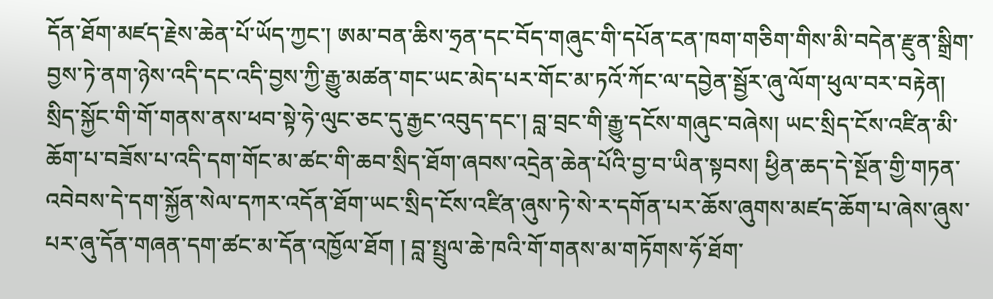དོན་ཐོག་མཛད་རྗེས་ཆེན་པོ་ཡོད་ཀྱང་། ཨམ་བན་ཆིས་ཧྲན་དང་བོད་གཞུང་གི་དཔོན་ངན་ཁག་གཅིག་གིས་མི་བདེན་རྫུན་སྒྲིག་བྱས་ཏེ་ནག་ཉེས་འདི་དང་འདི་བྱས་ཀྱི་རྒྱུ་མཚན་གང་ཡང་མེད་པར་གོང་མ་ཏའོ་ཀོང་ལ་དབྱེན་སྦྱོར་ཞུ་ལོག་ཕུལ་བར་བརྟེན། སྲིད་སྐྱོང་གི་གོ་གནས་ནས་ཕབ་སྟེ་ཧེ་ལུང་ཅང་དུ་རྒྱང་འབུད་དང་། བླ་བྲང་གི་རྒྱུ་དངོས་གཞུང་བཞེས། ཡང་སྲིད་ངོས་འཛིན་མི་ཆོག་པ་བཟོས་པ་འདི་དག་གོང་མ་ཚང་གི་ཆབ་སྲིད་ཐོག་ཞབས་འདྲེན་ཆེན་པོའི་བྱ་བ་ཡིན་སྟབས། ཕྱིན་ཆད་དེ་སྔོན་གྱི་གཏན་འབེབས་དེ་དག་སྐྱོན་སེལ་དཀར་འདོན་ཐོག་ཡང་སྲིད་ངོས་འཛིན་ཞུས་ཏེ་སེ་ར་དགོན་པར་ཆོས་ཞུགས་མཛད་ཆོག་པ་ཞེས་ཞུས་པར་ཞུ་དོན་གཞན་དག་ཚང་མ་དོན་འཁྱོལ་ཐོག ། བླ་སྤྲུལ་ཆེ་ཁའི་གོ་གནས་མ་གཏོགས་ཧོ་ཐོག་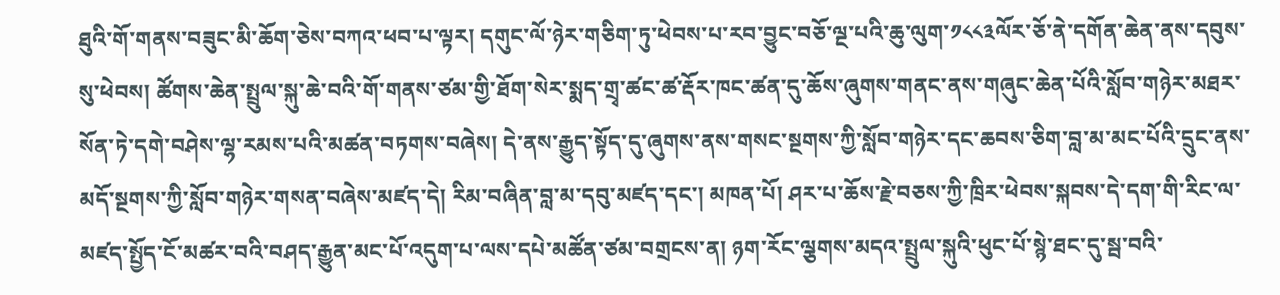ཐུའི་གོ་གནས་བཟུང་མི་ཆོག་ཅེས་བཀའ་ཕབ་པ་ལྟར། དགུང་ལོ་ཉེར་གཅིག་ཏུ་ཕེབས་པ་རབ་བྱུང་བཅོ་ལྔ་པའི་ཆུ་ལུག་༡༨༨༣ལོར་ཅོ་ནེ་དགོན་ཆེན་ནས་དབུས་སུ་ཕེབས། ཚོགས་ཆེན་སྤྲུལ་སྐུ་ཆེ་བའི་གོ་གནས་ཙམ་གྱི་ཐོག་སེར་སྨད་གྲྭ་ཚང་ཚ་རྡོར་ཁང་ཚན་དུ་ཆོས་ཞུགས་གནང་ནས་གཞུང་ཆེན་པོའི་སློབ་གཉེར་མཐར་སོན་ཏེ་དགེ་བཤེས་ལྷ་རམས་པའི་མཚན་བཏགས་བཞེས། དེ་ནས་རྒྱུད་སྟོད་དུ་ཞུགས་ནས་གསང་སྔགས་ཀྱི་སློབ་གཉེར་དང་ཆབས་ཅིག་བླ་མ་མང་པོའི་དྲུང་ནས་མདོ་སྔགས་ཀྱི་སློབ་གཉེར་གསན་བཞེས་མཛད་དེ། རིམ་བཞིན་བླ་མ་དབུ་མཛད་དང་། མཁན་པོ། ཤར་པ་ཆོས་རྗེ་བཅས་ཀྱི་ཁྲིར་ཕེབས་སྐབས་དེ་དག་གི་རིང་ལ་མཛད་སྤྱོད་ངོ་མཚར་བའི་བཤད་རྒྱུན་མང་པོ་འདུག་པ་ལས་དཔེ་མཚོན་ཙམ་བགྲངས་ན། ཉག་རོང་ལྕགས་མདའ་སྤྲུལ་སྐུའི་ཕུང་པོ་སྙེ་ཐང་དུ་སྦ་བའི་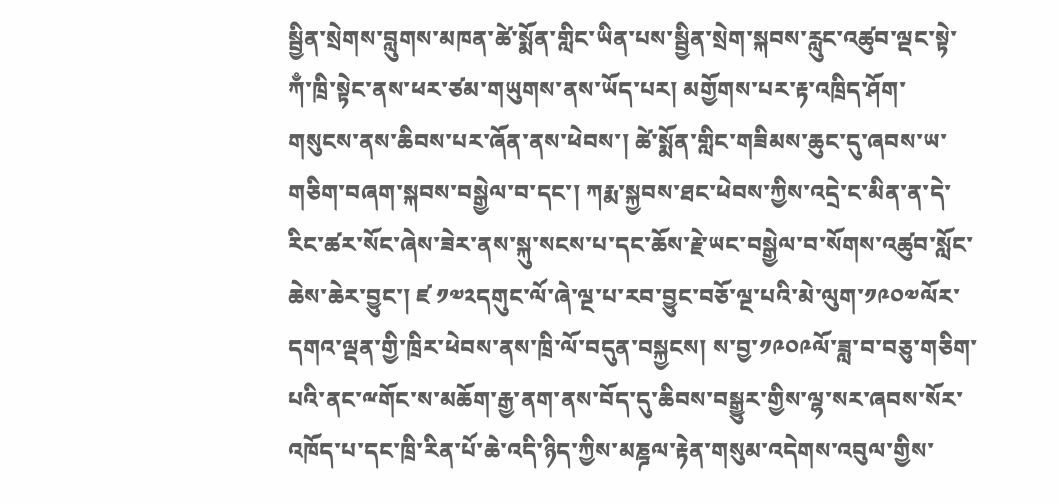སྦྱིན་སྲེགས་བླུགས་མཁན་ཚེ་སྨོན་གླིང་ཡིན་པས་སྦྱིན་སྲེག་སྐབས་རླུང་འཚུབ་ལྡང་སྟེ་ཀྃ་ཁྲི་སྟེང་ནས་ཕར་ཙམ་གཡུགས་ནས་ཡོད་པར། མགྱོགས་པར་རྟ་འཁྲིད་ཤོག་གསུངས་ནས་ཆིབས་པར་ཞོན་ནས་ཕེབས་། ཚེ་སྨོན་གླིང་གཟིམས་ཆུང་དུ་ཞབས་ཡ་གཅིག་བཞག་སྐབས་བསྒྱེལ་བ་དང་། ཀརྨ་སྐྱབས་ཐང་ཕེབས་ཀྱིས་འདྲེ་ང་མིན་ན་དེ་རིང་ཚར་སོང་ཞེས་ཟེར་ནས་སྐུ་སངས་པ་དང་ཆོས་རྗེ་ཡང་བསྒྱེལ་བ་སོགས་འཚུབ་སློང་ཆེས་ཆེར་བྱུང་། ཛ ༡༧༢དགུང་ལོ་ཞེ་ལྔ་པ་རབ་བྱུང་བཅོ་ལྔ་པའི་མེ་ལུག་༡༩༠༧ལོར་དགའ་ལྡན་གྱི་ཁྲིར་ཕེབས་ནས་ཁྲི་ལོ་བདུན་བསྐྱངས། ས་བྱ་༡༩༠༩ལོ་ཟླ་བ་བཅུ་གཅིག་པའི་ནང་ྋགོང་ས་མཆོག་རྒྱ་ནག་ནས་བོད་དུ་ཆིབས་བསྒྱུར་གྱིས་ལྷ་སར་ཞབས་སོར་འཁོད་པ་དང་ཁྲི་རིན་པོ་ཆེ་འདི་ཉིད་ཀྱིས་མཎྜལ་རྟེན་གསུམ་འདེགས་འབུལ་གྱིས་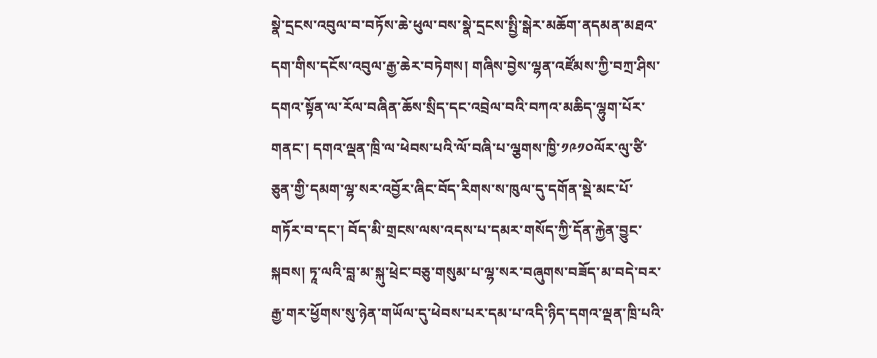སྣེ་དྲངས་འབུལ་བ་བཏོས་ཆེ་ཕུལ་བས་སྣེ་དྲངས་སྤྱི་སྒེར་མཆོག་ནདམན་མཐའ་དག་གིས་དངོས་འབུལ་རྒྱ་ཆེར་བཏེགས། གཞིས་བྱེས་ལྷན་འཛོམས་ཀྱི་བཀྲ་ཤིས་དགའ་སྟོན་ལ་རོལ་བཞིན་ཆོས་སྲིད་དང་འབྲེལ་བའི་བཀའ་མཆིད་ལྷུག་པོར་གནང་། དགའ་ལྡན་ཁྲི་ལ་ཕེབས་པའི་ལོ་བཞི་པ་ལྕགས་ཁྱི་༡༩༡༠ལོར་ལུ་ཙི་ཅུན་གྱི་དམག་ལྷ་སར་འབྱོར་ཞིང་བོད་རིགས་ས་ཁུལ་དུ་དགོན་སྡེ་མང་པོ་གཏོར་བ་དང་། བོད་མི་གྲངས་ལས་འདས་པ་དམར་གསོད་ཀྱི་དོན་རྐྱེན་བྱུང་སྐབས། ཏཱ་ལའི་བླ་མ་སྐུ་ཕྲེང་བཅུ་གསུམ་པ་ལྷ་སར་བཞུགས་བཟོད་མ་བདེ་བར་རྒྱ་གར་ཕྱོགས་སུ་ཉེན་གཡོལ་དུ་ཕེབས་པར་དམ་པ་འདི་ཉིད་དགའ་ལྡན་ཁྲི་པའི་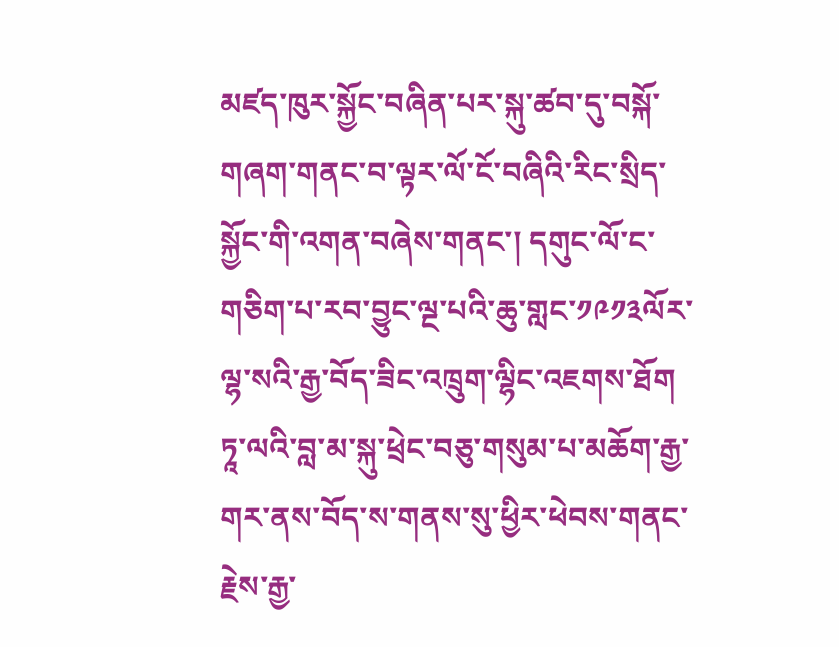མཛད་ཁུར་སྐྱོང་བཞིན་པར་སྐུ་ཚབ་དུ་བསྐོ་གཞག་གནང་བ་ལྟར་ལོ་ངོ་བཞིའི་རིང་སྲིད་སྐྱོང་གི་འགན་བཞེས་གནང་། དགུང་ལོ་ང་གཅིག་པ་རབ་བྱུང་ལྔ་པའི་ཆུ་གླང་༡༩༡༣ལོར་ལྷ་སའི་རྒྱ་བོད་ཟིང་འཁྲུག་ལྷིང་འཇགས་ཐོག ཏཱ་ལའི་བླ་མ་སྐུ་ཕྲེང་བཅུ་གསུམ་པ་མཆོག་རྒྱ་གར་ནས་བོད་ས་གནས་སུ་ཕྱིར་ཕེབས་གནང་རྗེས་རྒྱ་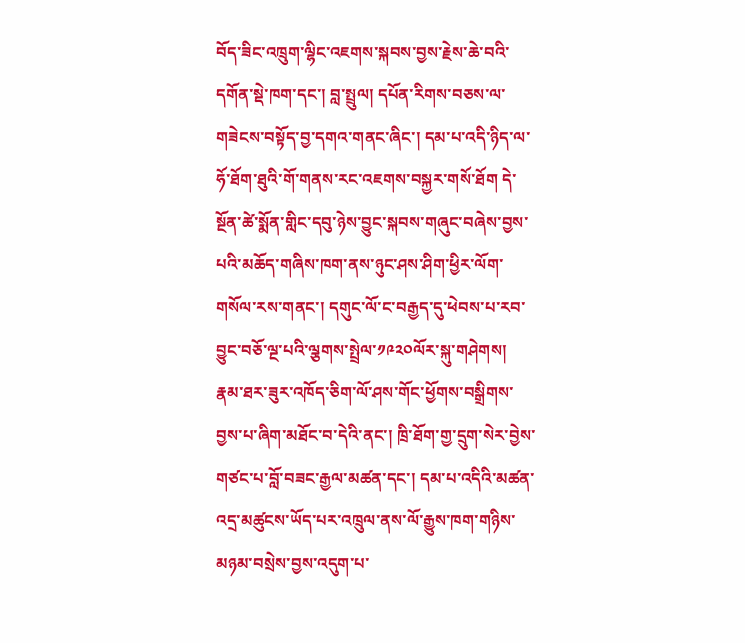བོད་ཟིང་འཁྲུག་ལྷིང་འཇགས་སྐབས་བྱས་རྗེས་ཆེ་བའི་དགོན་སྡེ་ཁག་དང་། བླ་སྤྲུལ། དཔོན་རིགས་བཅས་ལ་གཟེངས་བསྟོད་བྱ་དགའ་གནང་ཞིང་། དམ་པ་འདི་ཉིད་ལ་ཧོ་ཐོག་ཐུའི་གོ་གནས་རང་འཇགས་བསྐྱར་གསོ་ཐོག དེ་སྔོན་ཚེ་སྨོན་གླིང་དབུ་ཉེས་བྱུང་སྐབས་གཞུང་བཞེས་བྱས་པའི་མཆོད་གཞིས་ཁག་ནས་ཉུང་ཤས་ཤིག་ཕྱིར་ལོག་གསོལ་རས་གནང་། དགུང་ལོ་ང་བརྒྱད་དུ་ཕེབས་པ་རབ་བྱུང་བཅོ་ལྔ་པའི་ལྕགས་སྤྲེལ་༡༩༢༠ལོར་སྐུ་གཤེགས། རྣམ་ཐར་ཟུར་འཁོད་ཅིག་ལོ་ཤས་གོང་ཕྱོགས་བསྒྲིགས་བྱས་པ་ཞིག་མཐོང་བ་དེའི་ནང་། ཁྲི་ཐོག་གྱ་དྲུག་སེར་བྱེས་གཙང་པ་བློ་བཟང་རྒྱལ་མཚན་དང་། དམ་པ་འདིའི་མཚན་འདྲ་མཚུངས་ཡོད་པར་འཁྲུལ་ནས་ལོ་རྒྱུས་ཁག་གཉིས་མཉམ་བསྲེས་བྱས་འདུག་པ་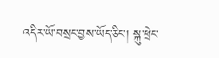འདིར་ཡོ་བསྲང་བྱས་ཡོད་ཅིང་། སྐུ་ཕྲེང་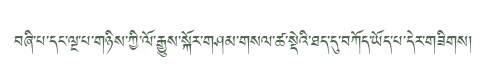བཞི་པ་དང་ལྔ་པ་གཉིས་ཀྱི་ལོ་རྒྱུས་སྐོར་གཤམ་གསལ་ཚ་སྡེའི་ཐད་དུ་བཀོད་ཡོད་པ་དེར་གཟིགས།